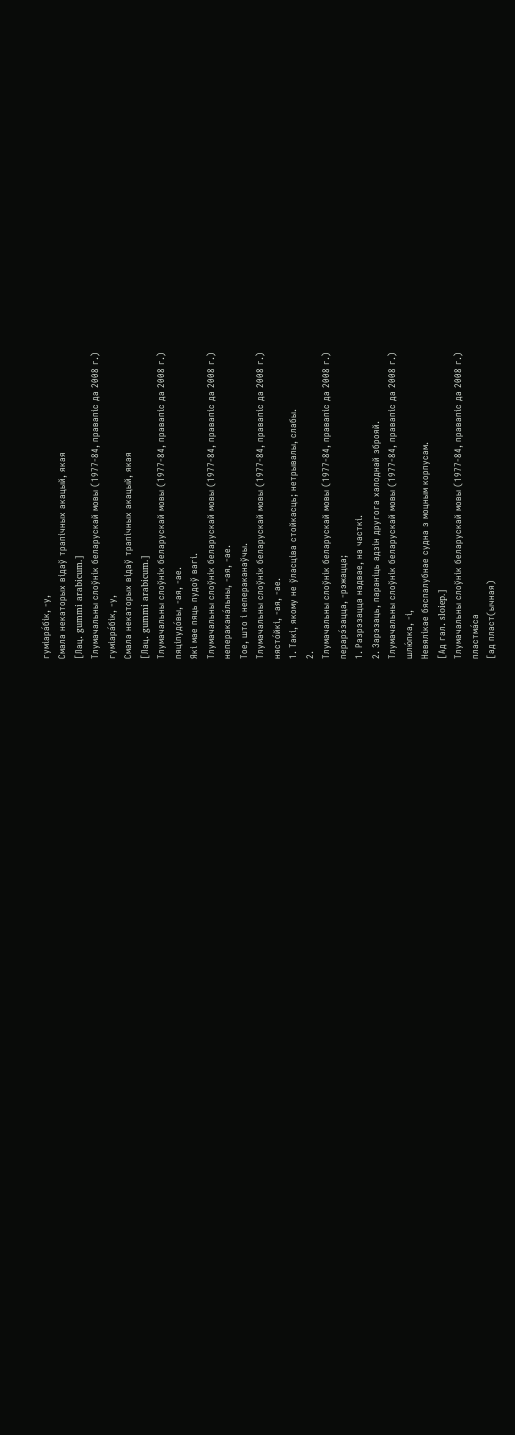гуміара́бік, ‑у,
Смала некаторых відаў трапічных акацый, якая
[Лац. gummi arabicum.]
Тлумачальны слоўнік беларускай мовы (1977-84, правапіс да 2008 г.)
гуміара́бік, ‑у,
Смала некаторых відаў трапічных акацый, якая
[Лац. gummi arabicum.]
Тлумачальны слоўнік беларускай мовы (1977-84, правапіс да 2008 г.)
пяціпудо́вы, ‑ая, ‑ае.
Які мае пяць пудоў вагі.
Тлумачальны слоўнік беларускай мовы (1977-84, правапіс да 2008 г.)
неперакана́льны, ‑ая, ‑ае.
Тое, што і непераканаўчы.
Тлумачальны слоўнік беларускай мовы (1977-84, правапіс да 2008 г.)
нясто́йкі, ‑ая, ‑ае.
1. Такі, якому не ўласціва стойкасць; нетрывалы, слабы.
2.
Тлумачальны слоўнік беларускай мовы (1977-84, правапіс да 2008 г.)
перарэ́зацца, ‑рэжацца;
1. Разрэзацца надвае, на часткі.
2. Зарэзаць, параніць адзін другога халоднай зброяй.
Тлумачальны слоўнік беларускай мовы (1977-84, правапіс да 2008 г.)
шлю́пка, ‑і,
Невялікае бяспалубнае судна з моцным корпусам.
[Ад гал. sloiep.]
Тлумачальны слоўнік беларускай мовы (1977-84, правапіс да 2008 г.)
пластма́са
[ад пласт(ычная)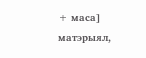+ маса]
матэрыял,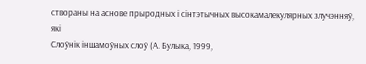створаны на аснове прыродных і сінтэтычных высокамалекулярных злучэнняў, які
Слоўнік іншамоўных слоў (А. Булыка, 1999,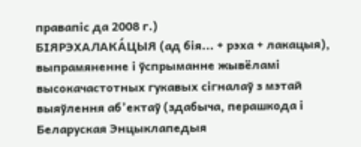правапіс да 2008 г.)
БІЯРЭХАЛАКА́ЦЫЯ (ад бія... + рэха + лакацыя),
выпрамяненне і ўспрыманне жывёламі высокачастотных гукавых сігналаў з мэтай выяўлення аб’ектаў (здабыча, перашкода і
Беларуская Энцыклапедыя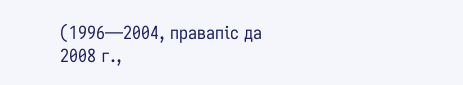(1996—2004, правапіс да 2008 г.,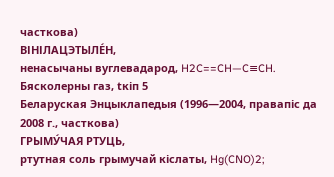часткова)
ВІНІЛАЦЭТЫЛЕ́Н,
ненасычаны вуглевадарод, H2C==CH—C≡CH. Бясколерны газ, tкіп 5
Беларуская Энцыклапедыя (1996—2004, правапіс да 2008 г., часткова)
ГРЫМУ́ЧАЯ РТУЦЬ,
ртутная соль грымучай кіслаты, Hg(CNO)2;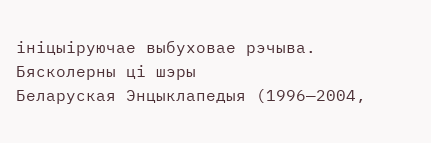ініцыіруючае выбуховае рэчыва. Бясколерны ці шэры
Беларуская Энцыклапедыя (1996—2004,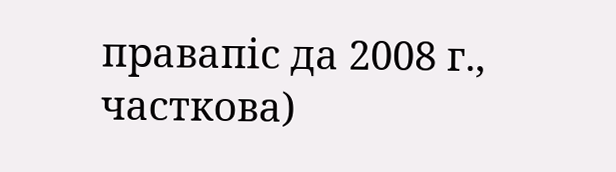правапіс да 2008 г., часткова)